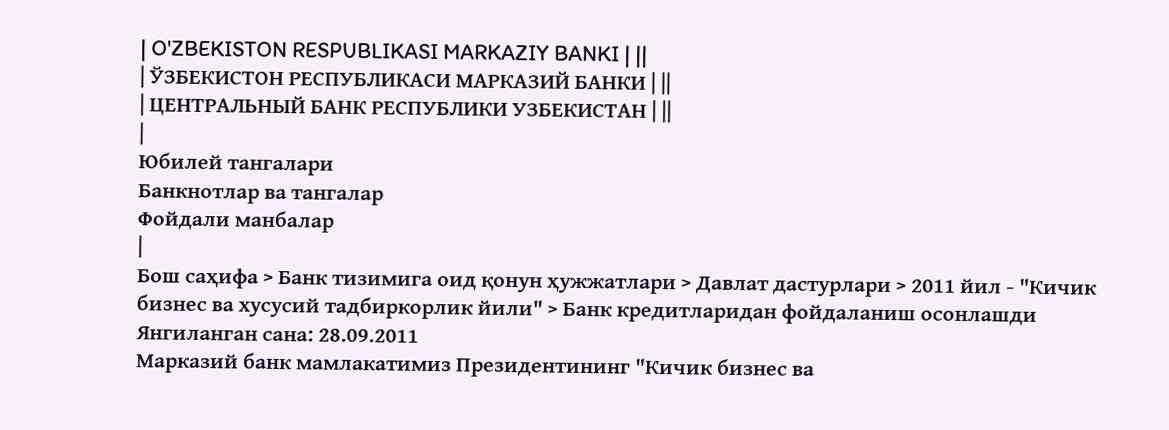| O'ZBEKISTON RESPUBLIKASI MARKAZIY BANKI | ||
| ЎЗБЕКИСТОН РЕСПУБЛИКАСИ МАРКАЗИЙ БАНКИ | ||
| ЦЕНТРАЛЬНЫЙ БАНК РЕСПУБЛИКИ УЗБЕКИСТАН | ||
|
Юбилей тангалари
Банкнотлар ва тангалар
Фойдали манбалар
|
Бош саҳифа > Банк тизимига оид қонун ҳужжатлари > Давлат дастурлари > 2011 йил - "Кичик бизнес ва хусусий тадбиркорлик йили" > Банк кредитларидан фойдаланиш осонлашди Янгиланган сана: 28.09.2011
Марказий банк мамлакатимиз Президентининг "Кичик бизнес ва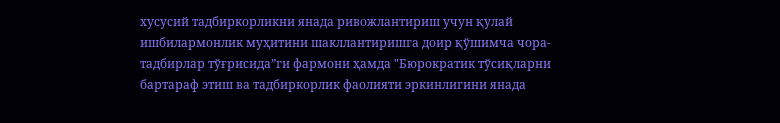хусусий тадбиркорликни янада ривожлантириш учун қулай ишбилармонлик муҳитини шакллантиришга доир қўшимча чора-тадбирлар тўғрисида”ги фармони ҳамда "Бюрократик тўсиқларни бартараф этиш ва тадбиркорлик фаолияти эркинлигини янада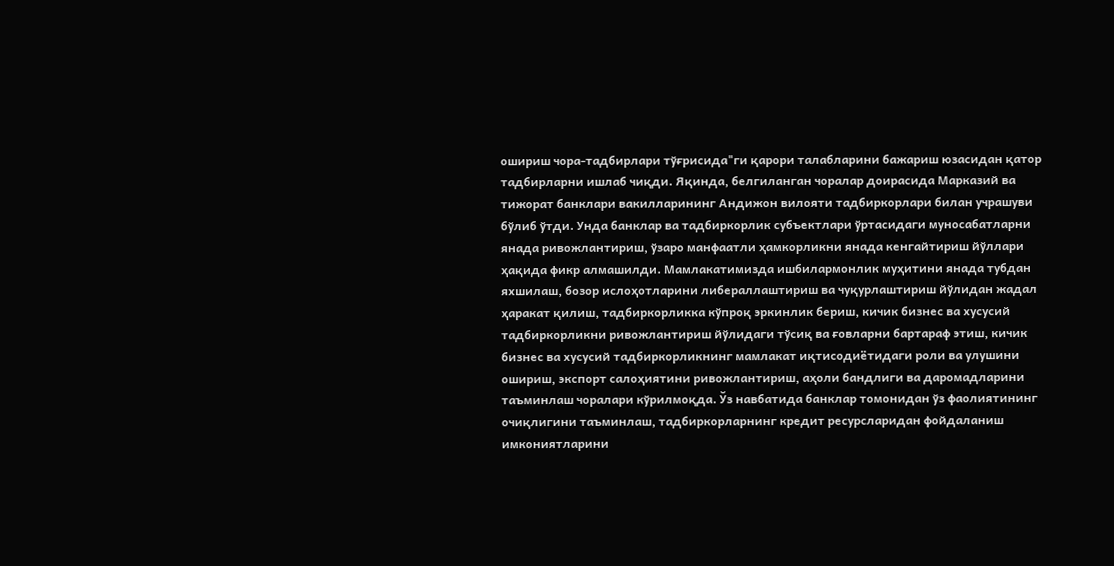ошириш чора-тадбирлари тўғрисида"ги қарори талабларини бажариш юзасидан қатор тадбирларни ишлаб чиқди. Яқинда, белгиланган чоралар доирасида Марказий ва тижорат банклари вакилларининг Андижон вилояти тадбиркорлари билан учрашуви бўлиб ўтди. Унда банклар ва тадбиркорлик субъектлари ўртасидаги муносабатларни янада ривожлантириш, ўзаро манфаатли ҳамкорликни янада кенгайтириш йўллари ҳақида фикр алмашилди. Мамлакатимизда ишбилармонлик муҳитини янада тубдан яхшилаш, бозор ислоҳотларини либераллаштириш ва чуқурлаштириш йўлидан жадал ҳаракат қилиш, тадбиркорликка кўпроқ эркинлик бериш, кичик бизнес ва хусусий тадбиркорликни ривожлантириш йўлидаги тўсиқ ва ғовларни бартараф этиш, кичик бизнес ва хусусий тадбиркорликнинг мамлакат иқтисодиётидаги роли ва улушини ошириш, экспорт салоҳиятини ривожлантириш, аҳоли бандлиги ва даромадларини таъминлаш чоралари кўрилмоқда. Ўз навбатида банклар томонидан ўз фаолиятининг очиқлигини таъминлаш, тадбиркорларнинг кредит ресурсларидан фойдаланиш имкониятларини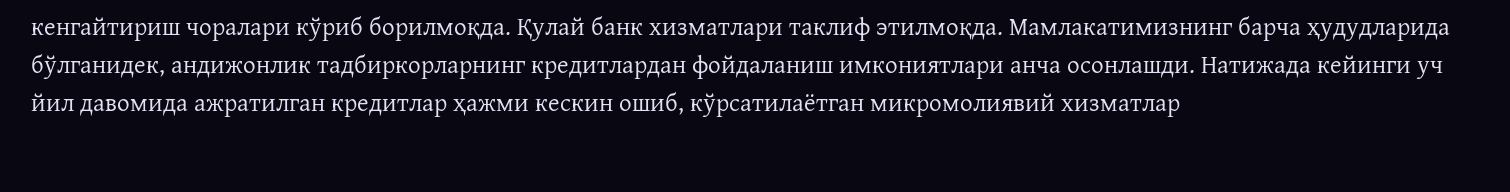кенгайтириш чоралари кўриб борилмоқда. Қулай банк хизматлари таклиф этилмоқда. Мамлакатимизнинг барча ҳудудларида бўлганидек, андижонлик тадбиркорларнинг кредитлардан фойдаланиш имкониятлари анча осонлашди. Натижада кейинги уч йил давомида ажратилган кредитлар ҳажми кескин ошиб, кўрсатилаётган микромолиявий хизматлар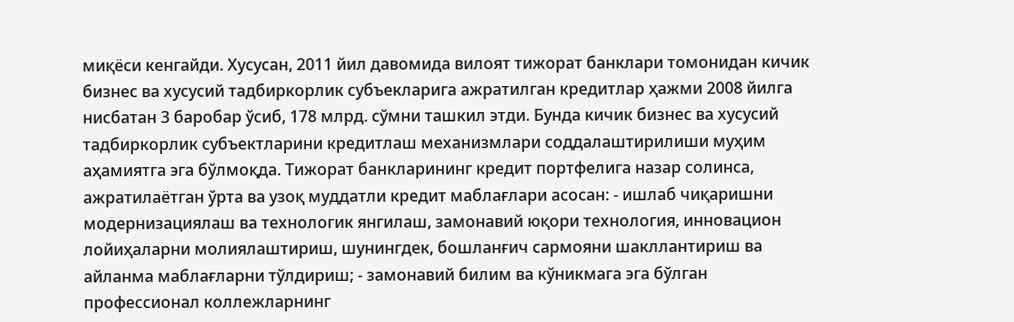миқёси кенгайди. Хусусан, 2011 йил давомида вилоят тижорат банклари томонидан кичик бизнес ва хусусий тадбиркорлик субъекларига ажратилган кредитлар ҳажми 2008 йилга нисбатан 3 баробар ўсиб, 178 млрд. сўмни ташкил этди. Бунда кичик бизнес ва хусусий тадбиркорлик субъектларини кредитлаш механизмлари соддалаштирилиши муҳим аҳамиятга эга бўлмоқда. Тижорат банкларининг кредит портфелига назар солинса, ажратилаётган ўрта ва узоқ муддатли кредит маблағлари асосан: - ишлаб чиқаришни модернизациялаш ва технологик янгилаш, замонавий юқори технология, инновацион лойиҳаларни молиялаштириш, шунингдек, бошланғич сармояни шакллантириш ва айланма маблағларни тўлдириш; - замонавий билим ва кўникмага эга бўлган профессионал коллежларнинг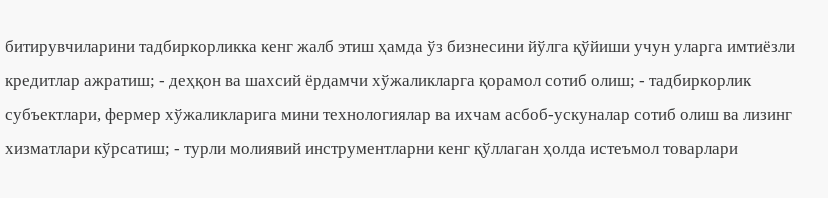битирувчиларини тадбиркорликка кенг жалб этиш ҳамда ўз бизнесини йўлга қўйиши учун уларга имтиёзли кредитлар ажратиш; - деҳқон ва шахсий ёрдамчи хўжаликларга қорамол сотиб олиш; - тадбиркорлик субъектлари, фермер хўжаликларига мини технологиялар ва ихчам асбоб-ускуналар сотиб олиш ва лизинг хизматлари кўрсатиш; - турли молиявий инструментларни кенг қўллаган ҳолда истеъмол товарлари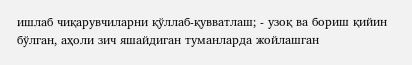ишлаб чиқарувчиларни қўллаб-қувватлаш; - узоқ ва бориш қийин бўлган, аҳоли зич яшайдиган туманларда жойлашган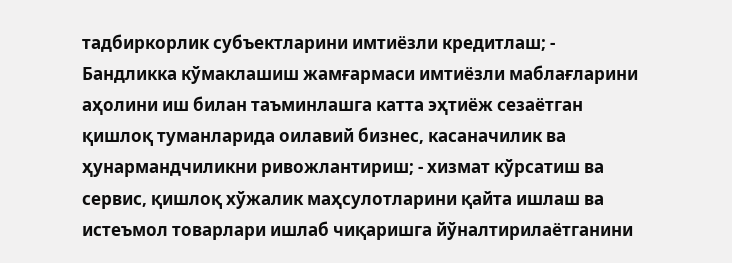тадбиркорлик субъектларини имтиёзли кредитлаш; - Бандликка кўмаклашиш жамғармаси имтиёзли маблағларини аҳолини иш билан таъминлашга катта эҳтиёж сезаётган қишлоқ туманларида оилавий бизнес, касаначилик ва ҳунармандчиликни ривожлантириш; - хизмат кўрсатиш ва сервис, қишлоқ хўжалик маҳсулотларини қайта ишлаш ва истеъмол товарлари ишлаб чиқаришга йўналтирилаётганини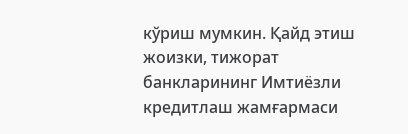кўриш мумкин. Қайд этиш жоизки, тижорат банкларининг Имтиёзли кредитлаш жамғармаси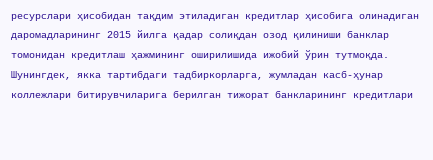ресурслари ҳисобидан тақдим этиладиган кредитлар ҳисобига олинадиган даромадларининг 2015 йилга қадар солиқдан озод қилиниши банклар томонидан кредитлаш ҳажмининг оширилишида ижобий ўрин тутмоқда. Шунингдек, якка тартибдаги тадбиркорларга, жумладан касб-ҳунар коллежлари битирувчиларига берилган тижорат банкларининг кредитлари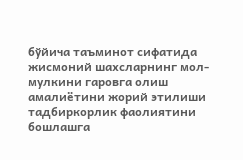бўйича таъминот сифатида жисмоний шахсларнинг мол-мулкини гаровга олиш амалиётини жорий этилиши тадбиркорлик фаолиятини бошлашга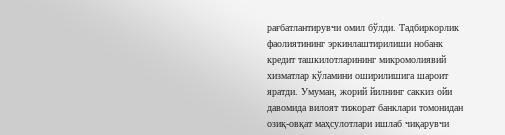рағбатлантирувчи омил бўлди. Тадбиркорлик фаолиятининг эркинлаштирилиши нобанк кредит ташкилотларининг микромолиявий хизматлар кўламини оширилишига шароит яратди. Умуман, жорий йилнинг саккиз ойи давомида вилоят тижорат банклари томонидан озиқ-овқат маҳсулотлари ишлаб чиқарувчи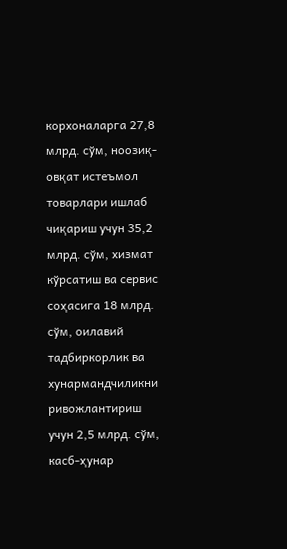корхоналарга 27,8 млрд. сўм, ноозиқ-овқат истеъмол товарлари ишлаб чиқариш учун 35,2 млрд. сўм, хизмат кўрсатиш ва сервис соҳасига 18 млрд. сўм, оилавий тадбиркорлик ва хунармандчиликни ривожлантириш учун 2,5 млрд. сўм, касб-ҳунар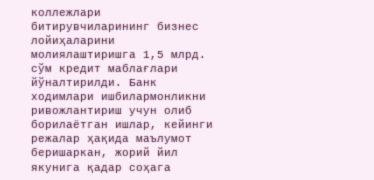коллежлари битирувчиларининг бизнес лойиҳаларини молиялаштиришга 1,5 млрд. сўм кредит маблағлари йўналтирилди. Банк ходимлари ишбилармонликни ривожлантириш учун олиб борилаётган ишлар, кейинги режалар ҳақида маълумот беришаркан, жорий йил якунига қадар соҳага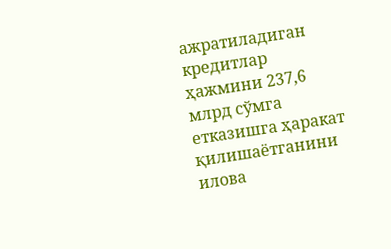ажратиладиган кредитлар ҳажмини 237,6 млрд сўмга етказишга ҳаракат қилишаётганини илова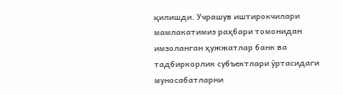қилишди. Учрашув иштирокчилари мамлакатимиз раҳбари томонидан имзоланган ҳужжатлар банк ва тадбиркорлик субъектлари ўртасидаги муносабатларни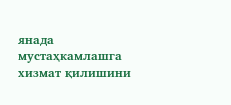янада мустаҳкамлашга хизмат қилишини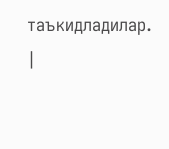таъкидладилар. |